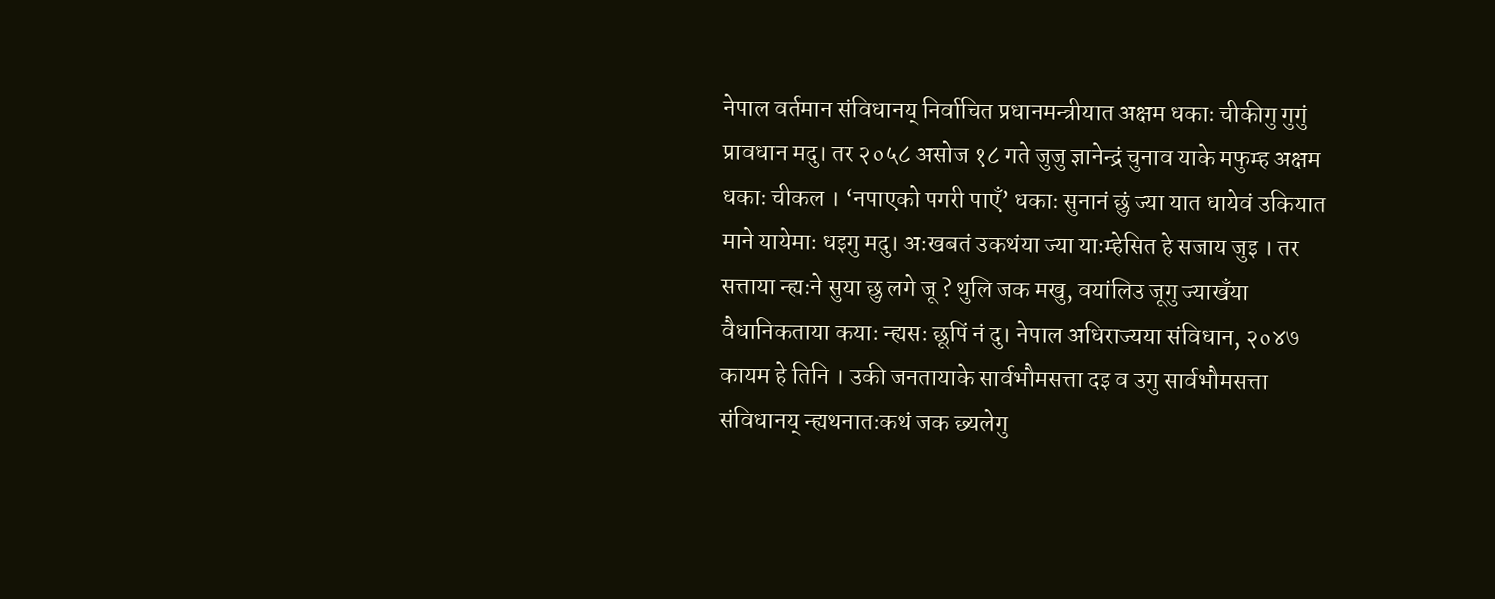नेपाल वर्तमान संविधानय् निर्वाचित प्रधानमन्त्रीयात अक्षम धकाः चीकीगु गुगुं प्रावधान मदु। तर २०५८ असोज १८ गते जुजु ज्ञानेन्द्रं चुनाव याके मफुम्ह अक्षम धकाः चीकल । ‘नपाएको पगरी पाएँ’ धकाः सुनानं छुं ज्या यात धायेवं उकियात माने यायेमाः धइगु मदु। अःखबतं उकथंया ज्या याःम्हेसित हे सजाय जुइ । तर सत्ताया न्ह्यःने सुया छु लगे जू ? थुलि जक मखु, वयांलिउ जूगु ज्याखँया वैधानिकताया कयाः न्ह्यसः छूपिं नं दु। नेपाल अधिराज्यया संविधान, २०४७ कायम हे तिनि । उकी जनतायाके सार्वभौमसत्ता दइ व उगु सार्वभौमसत्ता संविधानय् न्ह्यथनातःकथं जक छ्यलेगु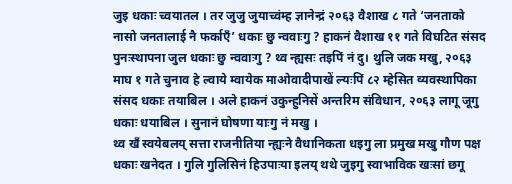जुइ धकाः च्वयातल । तर जुजु जुयाच्वंम्ह ज्ञानेन्द्रं २०६३ वैशाख ८ गते ‘जनताको नासो जनतालाई नै फर्काएँ’ धकाः छु न्ववाःगु ? हाकनं वैशाख ११ गते विघटित संसद पुनःस्थापना जुल धकाः छु न्ववाःगु ? थ्व न्ह्यसः तइपिं नं दु। थुलि जक मखु, २०६३ माघ १ गते चुनाव हे ल्वाये म्वायेक माओवादीपाखें ल्यःपिं ८२ म्हेसित व्यवस्थापिका संसद धकाः तयाबिल । अले हाकनं उकुन्हुनिसें अन्तरिम संविधान, २०६३ लागू जूगु धकाः धयाबिल । सुनानं घोषणा याःगु नं मखु ।
थ्व खँ स्वयेबलय् सत्ता राजनीतिया न्ह्यःने वैधानिकता धइगु ला प्रमुख मखु गौण पक्ष धकाः खनेदत । गुलि गुलिसिनं हिउपाःया इलय् थथे जुइगु स्वाभाविक खःसां छगू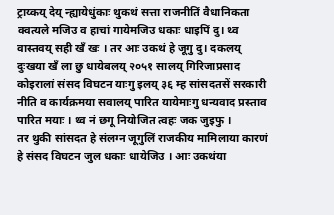ट्राय्कय् देय् न्ह्यायेधुंकाः थुकथं सत्ता राजनीतिं वैधानिकता क्वत्यले मजिउ व हाचां गायेमजिउ धकाः धाइपिं दु। थ्व वास्तवय् सही खँ खः । तर आः उकथं हे जूगु दु। दकलय् दुःखया खँ ला छु धायेबलय् २०५१ सालय् गिरिजाप्रसाद कोइरालां संसद विघटन याःगु इलय् ३६ म्ह सांसदतसें सरकारी नीति व कार्यक्रमया सवालय् पारित यायेमाःगु धन्यवाद प्रस्ताव पारित मयाः । थ्व नं छगू नियोजित त्वहः जक जुइफु ।
तर थुकी सांसदत हे संलग्न जूगुलिं राजकीय मामिलाया कारणं हे संसद विघटन जुल धकाः धायेजिउ । आः उकथंया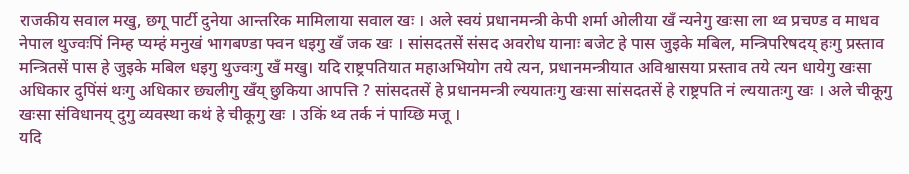राजकीय सवाल मखु, छगू पार्टी दुनेया आन्तरिक मामिलाया सवाल खः । अले स्वयं प्रधानमन्त्री केपी शर्मा ओलीया खँ न्यनेगु खःसा ला थ्व प्रचण्ड व माधव नेपाल थुज्वःपिं निम्ह प्यम्हं मनुखं भागबण्डा फ्वन धइगु खँ जक खः । सांसदतसें संसद अवरोध यानाः बजेट हे पास जुइके मबिल, मन्त्रिपरिषदय् हःगु प्रस्ताव मन्त्रितसें पास हे जुइके मबिल धइगु थुज्वःगु खँ मखु। यदि राष्ट्रपतियात महाअभियोग तये त्यन, प्रधानमन्त्रीयात अविश्वासया प्रस्ताव तये त्यन धायेगु खःसा अधिकार दुपिंसं थःगु अधिकार छ्यलीगु खँय् छुकिया आपत्ति ? सांसदतसें हे प्रधानमन्त्री ल्ययातःगु खःसा सांसदतसें हे राष्ट्रपति नं ल्ययातःगु खः । अले चीकूगु खःसा संविधानय् दुगु व्यवस्था कथं हे चीकूगु खः । उकिं थ्व तर्क नं पाय्छि मजू ।
यदि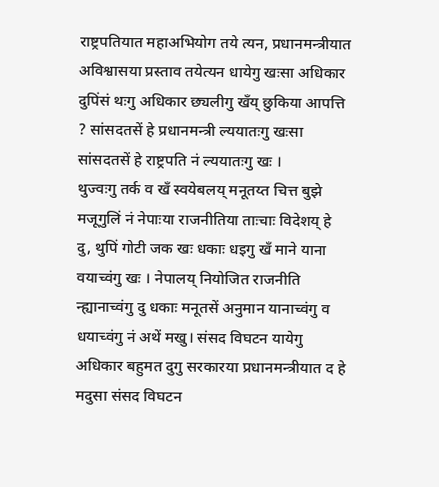राष्ट्रपतियात महाअभियोग तये त्यन, प्रधानमन्त्रीयात अविश्वासया प्रस्ताव तयेत्यन धायेगु खःसा अधिकार दुपिंसं थःगु अधिकार छ्यलीगु खँय् छुकिया आपत्ति ? सांसदतसें हे प्रधानमन्त्री ल्ययातःगु खःसा सांसदतसें हे राष्ट्रपति नं ल्ययातःगु खः ।
थुज्वःगु तर्क व खँ स्वयेबलय् मनूतय्त चित्त बुझे मजूगुलिं नं नेपाःया राजनीतिया ताःचाः विदेशय् हे दु, थुपिं गोटी जक खः धकाः धइगु खँ माने याना वयाच्वंगु खः । नेपालय् नियोजित राजनीति न्ह्यानाच्वंगु दु धकाः मनूतसें अनुमान यानाच्वंगु व धयाच्वंगु नं अथें मखु। संसद विघटन यायेगु अधिकार बहुमत दुगु सरकारया प्रधानमन्त्रीयात द हे मदुसा संसद विघटन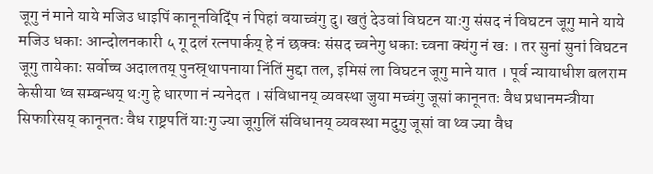जूगु नं माने याये मजिउ धाइपिं कानूनविद्पिं नं पिहां वयाच्वंगु दु। खतुं देउवां विघटन याःगु संसद नं विघटन जूगु माने याये मजिउ धकाः आन्दोलनकारी ५ गू दलं रत्नपार्कय् हे नं छक्वः संसद च्वनेगु धकाः च्वना क्यंगु नं खः । तर सुनां सुनां विघटन जूगु तायेकाः सर्वोच्च अदालतय् पुनस्र्थापनाया निंतिं मुद्दा तल, इमिसं ला विघटन जूगु माने यात । पूर्व न्यायाधीश बलराम केसीया थ्व सम्बन्धय् थःगु हे धारणा नं न्यनेदत । संविधानय् व्यवस्था जुया मच्वंगु जूसां कानूनतः वैध प्रधानमन्त्रीया सिफारिसय् कानूनतः वैध राष्ट्रपतिं याःगु ज्या जूगुलिं संविधानय् व्यवस्था मदुगु जूसां वा थ्व ज्या वैध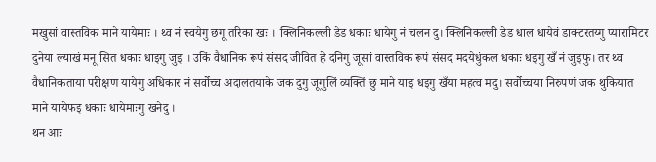मखुसां वास्तविक माने यायेमाः । थ्व नं स्वयेगु छगू तरिका खः । क्लिनिकल्ली डेड धकाः धायेगु नं चलन दु। क्लिनिकल्ली डेड धाल धायेवं डाक्टरतय्गु प्यारामिटर दुनेया ल्याखं मनू सित धकाः धाइगु जुइ । उकिं वैधानिक रूपं संसद जीवित हे दनिगु जूसां वास्तविक रूपं संसद मदयेधुंकल धकाः धइगु खँ नं जुइफु। तर थ्व वैधानिकताया परीक्षण यायेगु अधिकार नं सर्वोच्च अदालतयाके जक दुगु जूगुलिं व्यक्तिं छु माने याइ धइगु खँया महत्व मदु। सर्वोच्चया निरुपणं जक थुकियात माने यायेफइ धकाः धायेमाःगु खनेदु ।
थन आः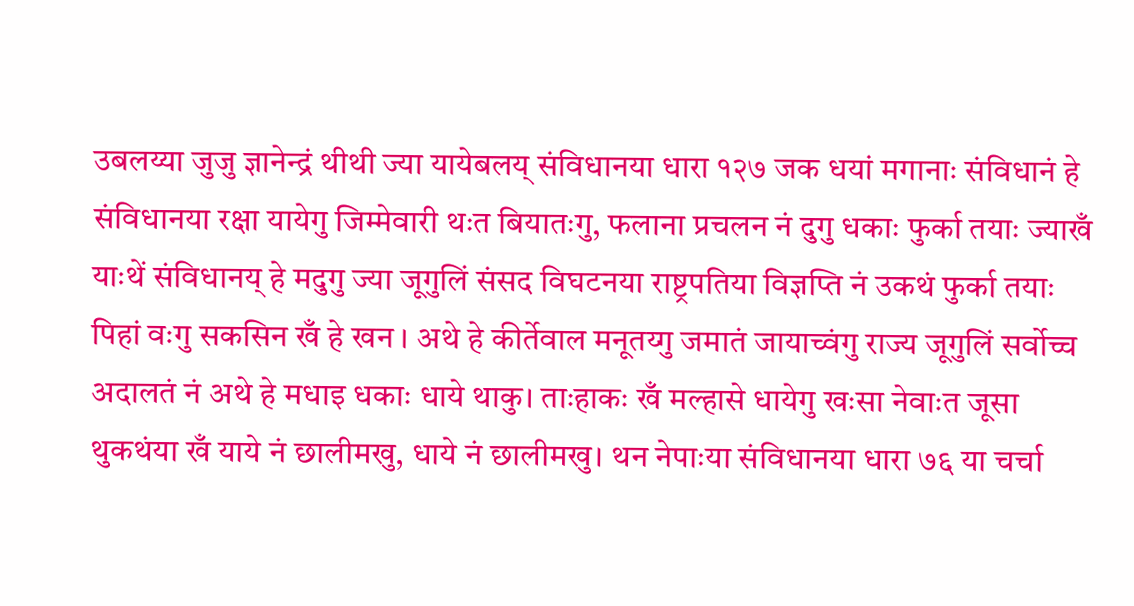उबलय्या जुजु ज्ञानेन्द्रं थीथी ज्या यायेबलय् संविधानया धारा १२७ जक धयां मगानाः संविधानं हे संविधानया रक्षा यायेगु जिम्मेवारी थःत बियातःगु, फलाना प्रचलन नं दुगु धकाः फुर्का तयाः ज्याखँ याःथें संविधानय् हे मदुगु ज्या जूगुलिं संसद विघटनया राष्ट्रपतिया विज्ञप्ति नं उकथं फुर्का तयाः पिहां वःगु सकसिन खँ हे खन । अथे हे कीर्तेवाल मनूतय्गु जमातं जायाच्वंगु राज्य जूगुलिं सर्वोच्च अदालतं नं अथे हे मधाइ धकाः धाये थाकु। ताःहाकः खँ मल्हासे धायेगु खःसा नेवाःत जूसा थुकथंया खँ याये नं छालीमखु, धाये नं छालीमखु। थन नेपाःया संविधानया धारा ७६ या चर्चा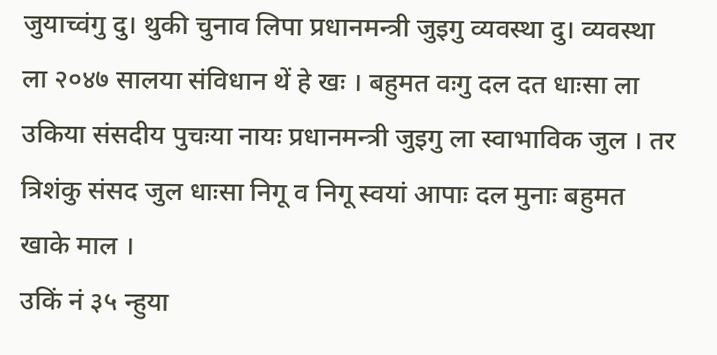जुयाच्वंगु दु। थुकी चुनाव लिपा प्रधानमन्त्री जुइगु व्यवस्था दु। व्यवस्था ला २०४७ सालया संविधान थें हे खः । बहुमत वःगु दल दत धाःसा ला उकिया संसदीय पुचःया नायः प्रधानमन्त्री जुइगु ला स्वाभाविक जुल । तर त्रिशंकु संसद जुल धाःसा निगू व निगू स्वयां आपाः दल मुनाः बहुमत खाके माल ।
उकिं नं ३५ न्हुया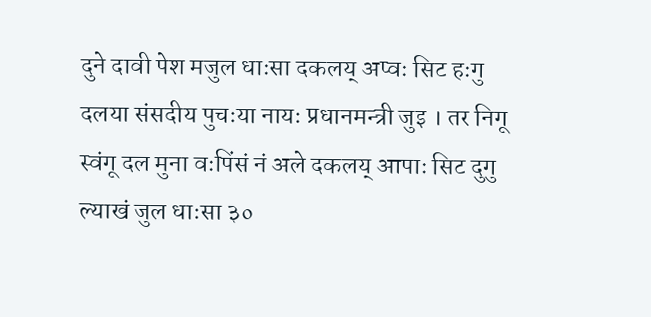दुने दावी पेश मजुल धाःसा दकलय् अप्वः सिट हःगु दलया संसदीय पुचःया नायः प्रधानमन्त्री जुइ । तर निगू स्वंगू दल मुना वःपिंसं नं अले दकलय् आपाः सिट दुगु ल्याखं जुल धाःसा ३०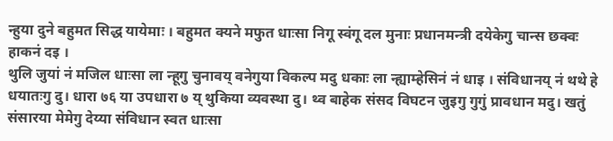न्हुया दुने बहुमत सिद्ध यायेमाः । बहुमत क्यने मफुत धाःसा निगू स्वंगू दल मुनाः प्रधानमन्त्री दयेकेगु चान्स छक्वः हाकनं दइ ।
थुलि जुयां नं मजिल धाःसा ला न्हूगु चुनावय् वनेगुया विकल्प मदु धकाः ला न्ह्याम्हेसिनं नं धाइ । संविधानय् नं थथे हे धयातःगु दु। धारा ७६ या उपधारा ७ य् थुकिया व्यवस्था दु। थ्व बाहेक संसद विघटन जुइगु गुगुं प्रावधान मदु। खतुं संसारया मेमेगु देय्या संविधान स्वत धाःसा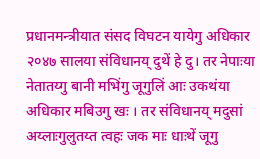प्रधानमन्त्रीयात संसद विघटन यायेगु अधिकार २०४७ सालया संविधानय् दुथें हे दु। तर नेपाःया नेतातय्गु बानी मभिंगु जूगुलिं आः उकथंया अधिकार मबिउगु खः । तर संविधानय् मदुसां अय्लाःगुलुतय्त त्वहः जक माः धाःथें जूगु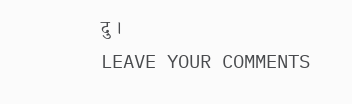दु ।
LEAVE YOUR COMMENTS